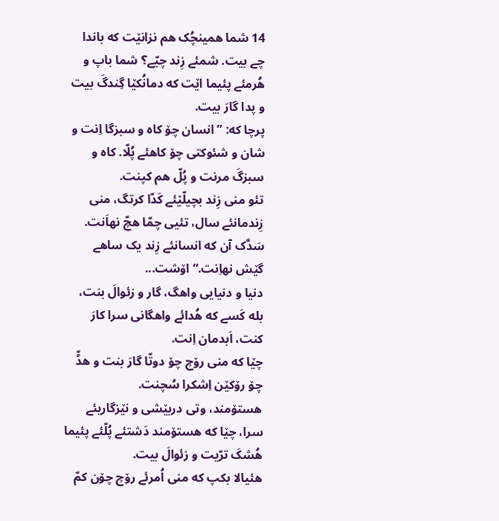14 شما همینچُک هم نزانێت که باندا چے بیت. شمئے زِند چیّے؟ شما باپ و هُرمئے پئیما اێت که دمانُکێا گِندگَ بیت و پدا گارَ بیت.
پرچا که: ”انسان چۆ کاه و سبزگا اِنت و شان و شئوکتی چۆ کاهئے پُلّا. کاه و سبزگَ مرنت و پُلّ هم کپنت.
تئو منی زِند بچیلّێئے کَدّا کرتگ، منی زِندمانئے سال، تئیی چمّا هچّ نهاَنت. سَدَّک آن که انسانئے زِند یک ساهے گێش نهاِنت.“ اۆشت...
دنیا و دنیایی واهگ، گار و زئوالَ بنت، بله کَسے که هُدائے واهگانی سرا کارَ کنت، اَبدمان اِنت.
چێا که منی رۆچ چۆ دوتّا گارَ بنت و هڈّ چۆ رۆکێن اِشکرا سُچنت.
هستۆمند، وتی دربێشی و نێزگاریئے سرا، چێا که هستۆمند دَشتئے پُلّئے پئیما هُشکَ ترّیت و زئوالَ بیت.
هئیالا بکپ که منی اُمرئے رۆچ چۆن کمّ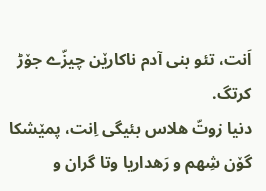اَنت، تئو بنی آدم ناکارێن چیزّے جۆڑ کرتگ.
دنیا زوتّ هلاس بئیگی اِنت، پمێشکا گۆن شِهم و رَهداریا وتا گران و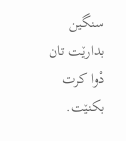سنگین بدارێت تان دْوا کرت بکنێت.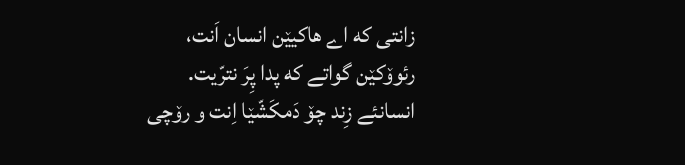زانتی که اے هاکیێن انسان اَنت، رئوۆکێن گواتے که پدا پِرَ نترّیت.
انسانئے زِند چۆ دَمکَشّێا اِنت و رۆچی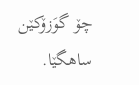چۆ گوَزۆکێن ساهگێا.